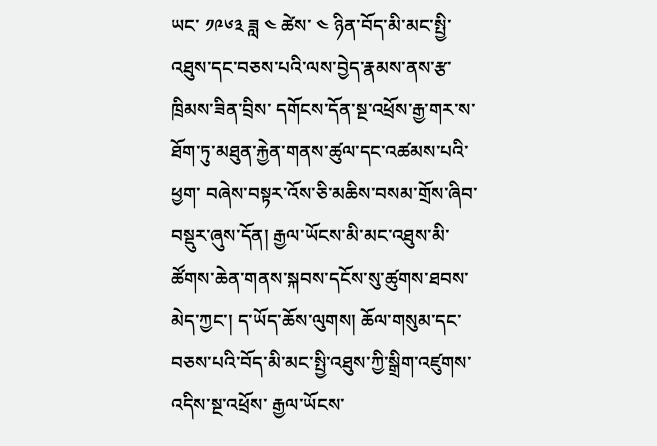ཡང་ ༡༩༦༣ ཟླ ༤ ཚེས་ ༤ ཉིན་བོད་མི་མང་སྤྱི་འཐུས་དང་བཅས་པའི་ལས་བྱེད་རྣམས་ནས་རྩ་ཁྲིམས་ཟིན་བྲིས་ དགོངས་དོན་སྔ་འཕྲོས་རྒྱ་གར་ས་ཐོག་ཏུ་མཐུན་རྐྱེན་གནས་ཚུལ་དང་འཚམས་པའི་ཕྱག་ བཞེས་བསྟར་འོས་ཅི་མཆིས་བསམ་གྲོས་ཞིབ་བསྡུར་ཞུས་དོན། རྒྱལ་ཡོངས་མི་མང་འཐུས་མི་ཚོགས་ཆེན་གནས་སྐབས་དངོས་སུ་ཚུགས་ཐབས་མེད་ཀྱང་། ད་ཡོད་ཆོས་ལུགས། ཆོལ་གསུམ་དང་བཅས་པའི་བོད་མི་མང་སྤྱི་འཐུས་ཀྱི་སྒྲིག་འཛུགས་འདིས་སྔ་འཕྲོས་ རྒྱལ་ཡོངས་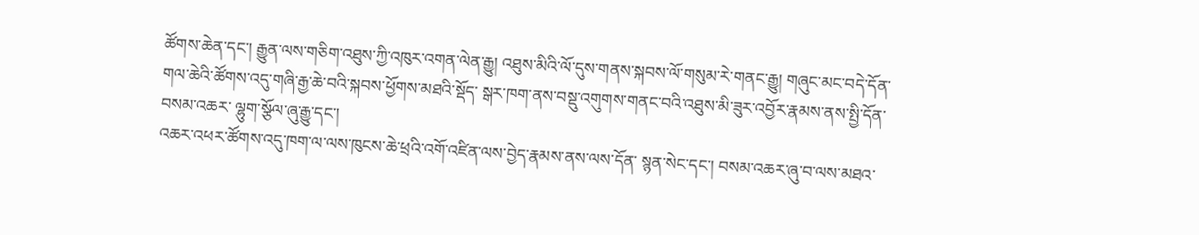ཚོགས་ཆེན་དང་། རྒྱུན་ལས་གཅིག་འཐུས་ཀྱི་འཁུར་འགན་ལེན་རྒྱུ། འཐུས་མིའི་ལོ་དུས་གནས་སྐབས་ལོ་གསུམ་རེ་གནང་རྒྱུ། གཞུང་མང་བདེ་དོན་གལ་ཆེའི་ཚོགས་འདུ་གཞི་རྒྱ་ཆེ་བའི་སྐབས་ཕྱོགས་མཐའི་སྡོད་ སྒར་ཁག་ནས་བསྡུ་འགུགས་གནང་བའི་འཐུས་མི་ཟུར་འབྱོར་རྣམས་ནས་སྤྱི་དོན་བསམ་འཆར་ ལྷུག་སྩོལ་ཞུ་རྒྱུ་དང་།
འཆར་འཕར་ཚོགས་འདུ་ཁག་ལ་ལས་ཁུངས་ཆེ་ཕྲའི་འགོ་འཛིན་ལས་བྱེད་རྣམས་ནས་ལས་དོན་ སྙན་སེང་དང་། བསམ་འཆར་ཞུ་བ་ལས་མཐའ་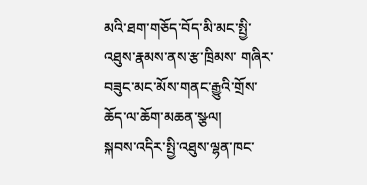མའི་ཐག་གཅོད་བོད་མི་མང་སྤྱི་འཐུས་རྣམས་ནས་རྩ་ཁྲིམས་ གཞིར་བཟུང་མང་མོས་གནང་རྒྱུའི་གྲོས་ཆོད་ལ་ཆོག་མཆན་སྩལ།
སྐབས་འདིར་སྤྱི་འཐུས་ལྷན་ཁང་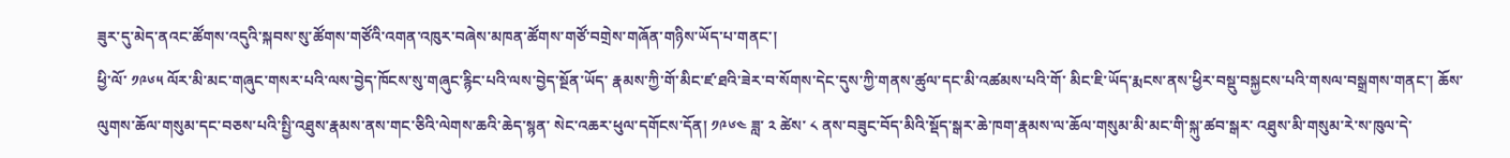ཟུར་དུ་མེད་ནའང་ཚོགས་འདུའི་སྐབས་སུ་ཚོགས་གཙོའི་འགན་འཁུར་བཞེས་མཁན་ཚོགས་གཙོ་བགྲེས་གཞོན་གཉིས་ཡོད་པ་གནང་།
ཕྱི་ལོ་ ༡༩༦༥ ལོར་མི་མང་གཞུང་གསར་པའི་ལས་བྱེད་ཁོངས་སུ་གཞུང་རྙིང་པའི་ལས་བྱེད་སྔོན་ཡོད་ རྣམས་ཀྱི་གོ་མིང་ཛ་ཐའི་ཟེར་བ་སོགས་དེང་དུས་ཀྱི་གནས་ཚུལ་དང་མི་འཚམས་པའི་གོ་ མིང་ཇི་ཡོད་རྨངས་ནས་ཕྱིར་བསྡུ་བསྐྱངས་པའི་གསལ་བསྒྲགས་གནང་། ཆོས་ལུགས་ཆོལ་གསུམ་དང་བཅས་པའི་སྤྱི་འཐུས་རྣམས་ནས་གང་ཅིའི་ལེགས་ཆའི་ཆེད་སྙན་ སེང་འཆར་ཕུལ་དགོངས་དོན། ༡༩༦༤ ཟླ་ ༢ ཚེས་ ༨ ནས་བཟུང་བོད་མིའི་སྡོད་སྒར་ཆེ་ཁག་རྣམས་ལ་ཆོལ་གསུམ་མི་མང་གི་སྐུ་ཚབ་སྒར་ འཐུས་མི་གསུམ་རེ་ས་ཁུལ་དེ་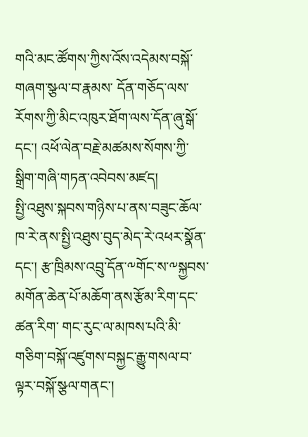གའི་མང་ཚོགས་ཀྱིས་འོས་འདེམས་བསྐོ་གཞག་སྩལ་བ་རྣམས་ དོན་གཅོད་ལས་རོགས་ཀྱི་མིང་འཁུར་ཐོག་ལས་དོན་ཞུ་སྒོ་དང་། འཕོ་ལེན་བརྗེ་མཚམས་སོགས་ཀྱི་སྒྲིག་གཞི་གཏན་འབེབས་མཛད།
སྤྱི་འཐུས་སྐབས་གཉིས་པ་ནས་བཟུང་ཆོལ་ཁ་རེ་ནས་སྤྱི་འཐུས་བུད་མེད་རེ་འཕར་སྣོན་ དང་། རྩ་ཁྲིམས་འབྲུ་དོན་༸གོང་ས་༸སྐྱབས་མགོན་ཆེན་པོ་མཆོག་ནས་རྩོམ་རིག་དང་ཚན་རིག་ གང་རུང་ལ་མཁས་པའི་མི་གཅིག་བསྐོ་འཛུགས་བསྐྱང་རྒྱུ་གསལ་བ་ལྟར་བསྐོ་སྩལ་གནང་།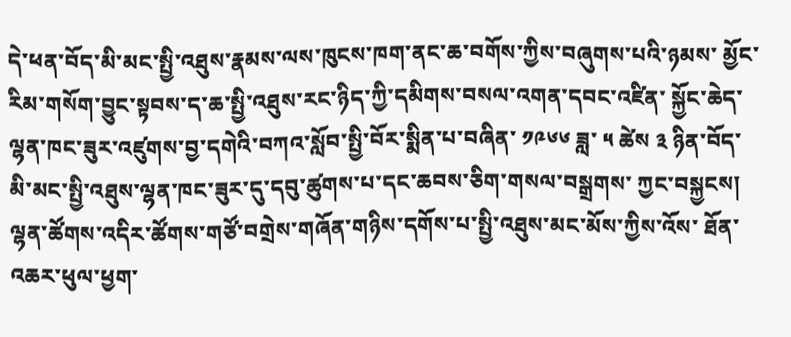དེ་ཕན་བོད་མི་མང་སྤྱི་འཐུས་རྣམས་ལས་ཁུངས་ཁག་ནང་ཆ་བགོས་ཀྱིས་བཞུགས་པའི་ཉམས་ མྱོང་རིམ་གསོག་བྱུང་སྟབས་ད་ཆ་སྤྱི་འཐུས་རང་ཉིད་ཀྱི་དམིགས་བསལ་འགན་དབང་འཛིན་ སྐྱོང་ཆེད་ལྷན་ཁང་ཟུར་འཛུགས་བྱ་དགེའི་བཀའ་སློབ་སྤྱི་བོར་སྨིན་པ་བཞིན་ ༡༩༦༦ ཟླ་ ༥ ཚེས ༣ ཉིན་བོད་མི་མང་སྤྱི་འཐུས་ལྷན་ཁང་ཟུར་དུ་དབུ་ཚུགས་པ་དང་ཆབས་ཅིག་གསལ་བསྒྲགས་ ཀྱང་བསྐྱངས།
ལྷན་ཚོགས་འདིར་ཚོགས་གཙོ་བགྲེས་གཞོན་གཉིས་དགོས་པ་སྤྱི་འཐུས་མང་མོས་ཀྱིས་འོས་ ཐོན་འཆར་ཕུལ་ཕྱག་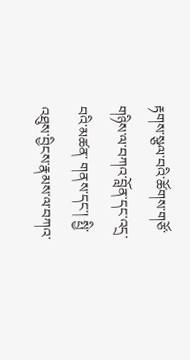རྟགས་སྩལ་བའི་ཚོགས་གཙོ་གཉིས་ལ་བཀའ་བློན་དང་འདྲ་བའི་མཚན་ གནས་དང་། སྤྱི་འཐུས་བྱིངས་རྣམས་ལ་བཀའ་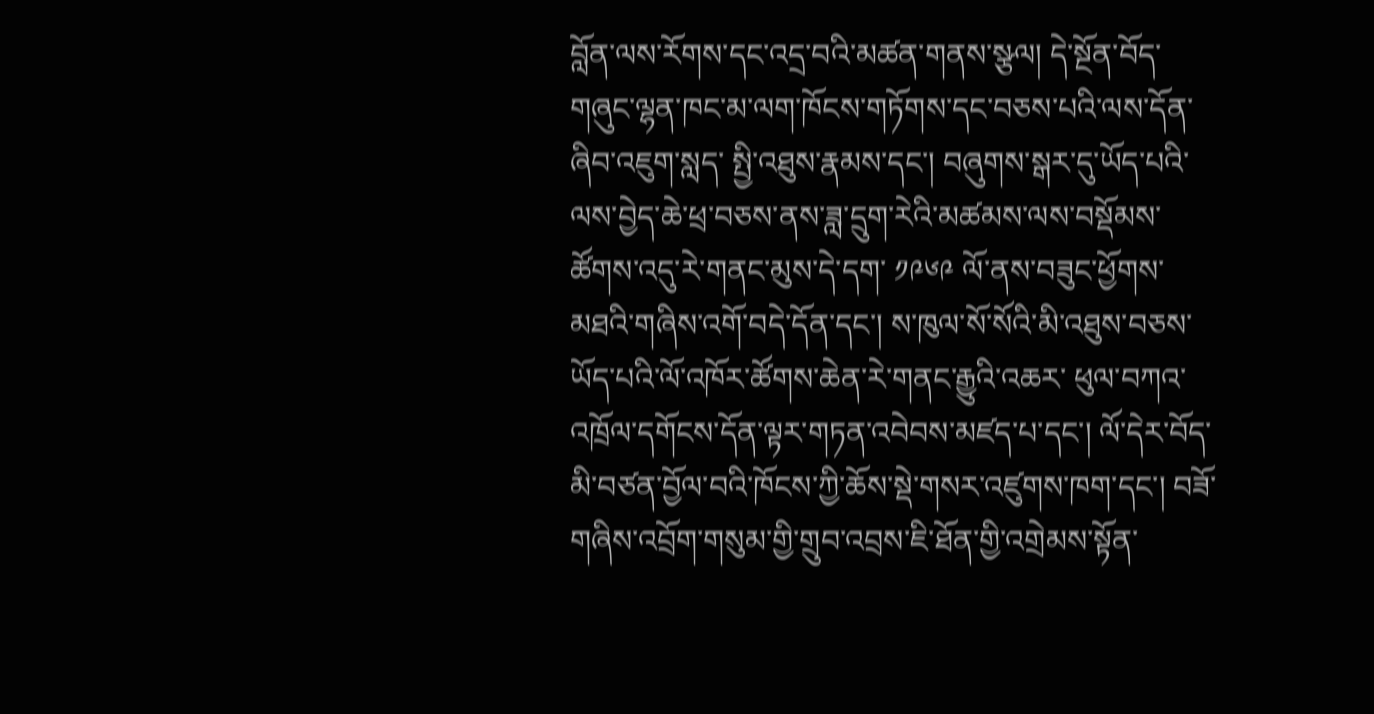བློན་ལས་རོགས་དང་འདྲ་བའི་མཚན་གནས་སྩལ། དེ་སྔོན་བོད་གཞུང་ལྷན་ཁང་མ་ལག་ཁོངས་གཏོགས་དང་བཅས་པའི་ལས་དོན་ཞིབ་འཇུག་སླད་ སྤྱི་འཐུས་རྣམས་དང་། བཞུགས་སྒར་དུ་ཡོད་པའི་ལས་བྱེད་ཆེ་ཕྲ་བཅས་ནས་ཟླ་དྲུག་རེའི་མཚམས་ལས་བསྡོམས་ ཚོགས་འདུ་རེ་གནང་མུས་དེ་དག་ ༡༩༦༩ ལོ་ནས་བཟུང་ཕྱོགས་མཐའི་གཞིས་འགོ་བདེ་དོན་དང་། ས་ཁུལ་སོ་སོའི་མི་འཐུས་བཅས་ཡོད་པའི་ལོ་འཁོར་ཚོགས་ཆེན་རེ་གནང་རྒྱུའི་འཆར་ ཕུལ་བཀའ་འཁྲོལ་དགོངས་དོན་ལྟར་གཏན་འབེབས་མཛད་པ་དང་། ལོ་དེར་བོད་མི་བཙན་བྱོལ་བའི་ཁོངས་ཀྱི་ཆོས་སྡེ་གསར་འཛུགས་ཁག་དང་། བཟོ་གཞིས་འབྲོག་གསུམ་གྱི་གྲུབ་འབྲས་ཇི་ཐོན་གྱི་འགྲེམས་སྟོན་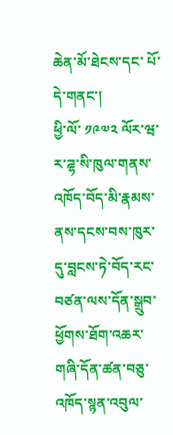ཆེན་མོ་ཐེངས་དང་ པོ་དེ་གནང་།
ཕྱི་ལོ་ ༡༩༧༢ ལོར་ཝ་ར་ཌྷ་སི་ཁུལ་གནས་འཁོད་བོད་མི་རྣམས་ནས་དངས་བས་ཁུར་དུ་བླངས་ཏེ་བོད་རང་ བཙན་ལས་དོན་སྒྲུབ་ཕྱོགས་ཐོག་འཆར་གཞི་དོན་ཚན་བཅུ་འཁོད་སྙན་འབུལ་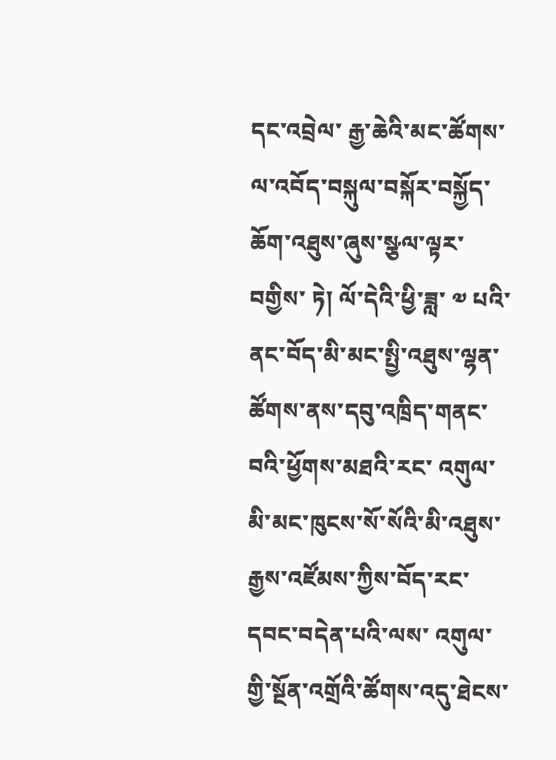དང་འབྲེལ་ རྒྱ་ཆེའི་མང་ཚོགས་ལ་འབོད་བསྐུལ་བསྐོར་བསྐྱོད་ཆོག་འཐུས་ཞུས་སྩལ་ལྟར་བགྱིས་ ཏེ། ལོ་དེའི་ཕྱི་ཟླ་ ༧ པའི་ནང་བོད་མི་མང་སྤྱི་འཐུས་ལྷན་ཚོགས་ནས་དབུ་འཁྲིད་གནང་བའི་ཕྱོགས་མཐའི་རང་ འགུལ་མི་མང་ཁུངས་སོ་སོའི་མི་འཐུས་རྒྱས་འཛོམས་ཀྱིས་བོད་རང་དབང་བདེན་པའི་ལས་ འགུལ་གྱི་སྔོན་འགྲོའི་ཚོགས་འདུ་ཐེངས་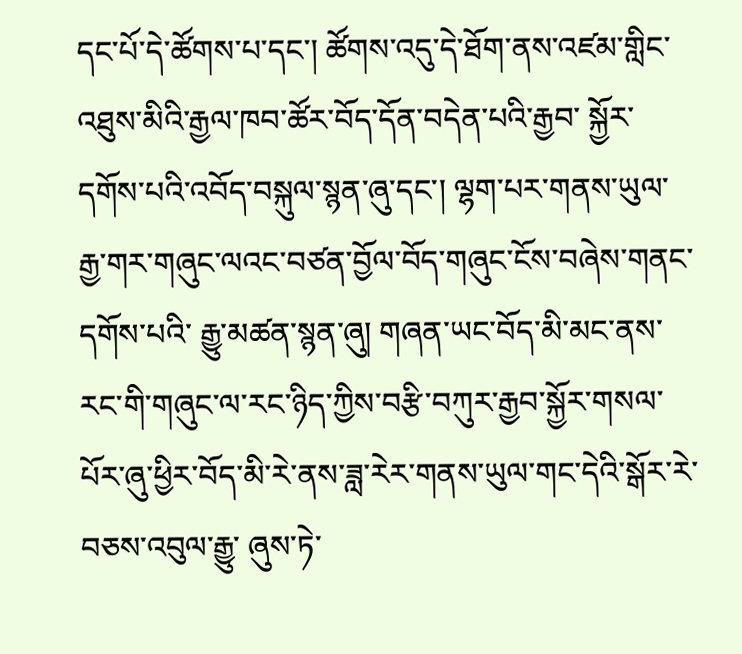དང་པོ་དེ་ཚོགས་པ་དང་། ཚོགས་འདུ་དེ་ཐོག་ནས་འཛམ་གླིང་འཐུས་མིའི་རྒྱལ་ཁབ་ཚོར་བོད་དོན་བདེན་པའི་རྒྱབ་ སྐྱོར་དགོས་པའི་འབོད་བསྐུལ་སྙན་ཞུ་དང་། ལྷག་པར་གནས་ཡུལ་རྒྱ་གར་གཞུང་ལའང་བཙན་བྱོལ་བོད་གཞུང་ངོས་བཞེས་གནང་དགོས་པའི་ རྒྱུ་མཚན་སྙན་ཞུ། གཞན་ཡང་བོད་མི་མང་ནས་རང་གི་གཞུང་ལ་རང་ཉིད་ཀྱིས་བརྩི་བཀུར་རྒྱབ་སྐྱོར་གསལ་ པོར་ཞུ་ཕྱིར་བོད་མི་རེ་ནས་ཟླ་རེར་གནས་ཡུལ་གང་དེའི་སྒོར་རེ་བཅས་འབུལ་རྒྱུ་ ཞུས་ཏེ་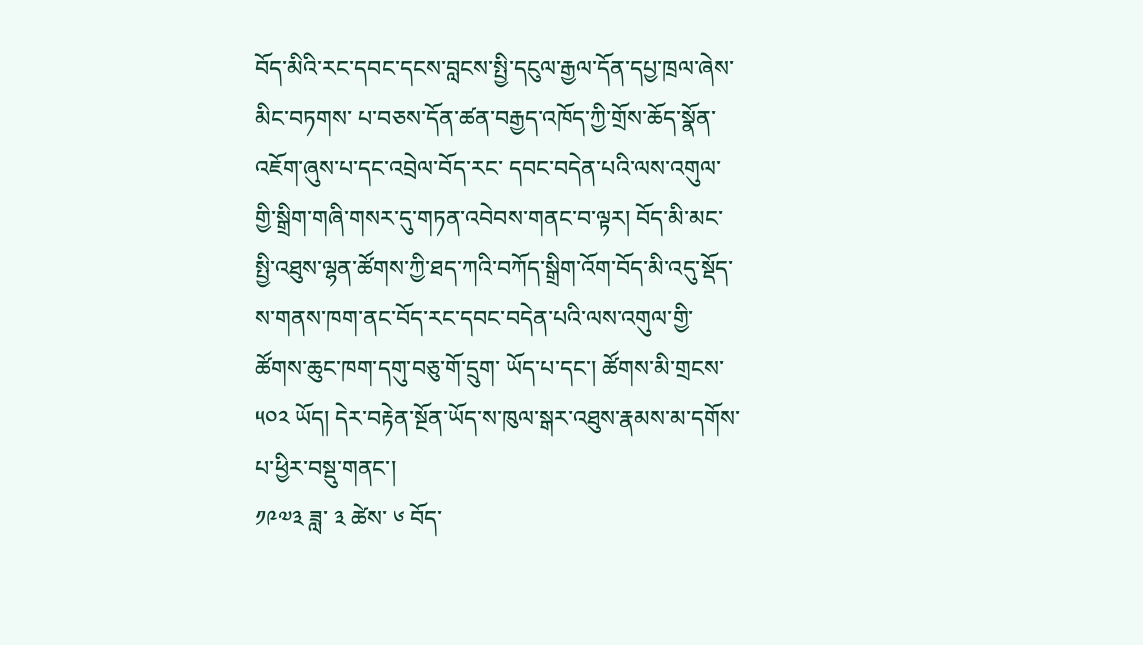བོད་མིའི་རང་དབང་དངས་བླངས་སྤྱི་དངུལ་རྒྱལ་དོན་དཔྱ་ཁྲལ་ཞེས་མིང་བཏགས་ པ་བཅས་དོན་ཚན་བརྒྱད་འཁོད་ཀྱི་གྲོས་ཆོད་སྣོན་འཇོག་ཞུས་པ་དང་འབྲེལ་བོད་རང་ དབང་བདེན་པའི་ལས་འགུལ་གྱི་སྒྲིག་གཞི་གསར་དུ་གཏན་འབེབས་གནང་བ་ལྟར། བོད་མི་མང་སྤྱི་འཐུས་ལྷན་ཚོགས་ཀྱི་ཐད་ཀའི་བཀོད་སྒྲིག་འོག་བོད་མི་འདུ་སྡོད་ ས་གནས་ཁག་ནང་བོད་རང་དབང་བདེན་པའི་ལས་འགུལ་གྱི་ཚོགས་ཆུང་ཁག་དགུ་བཅུ་གོ་དྲུག་ ཡོད་པ་དང་། ཚོགས་མི་གྲངས་ ༥༠༢ ཡོད། དེར་བརྟེན་སྔོན་ཡོད་ས་ཁུལ་སྒར་འཐུས་རྣམས་མ་དགོས་པ་ཕྱིར་བསྡུ་གནང་།
༡༩༧༣ ཟླ་ ༣ ཚེས་ ༦ བོད་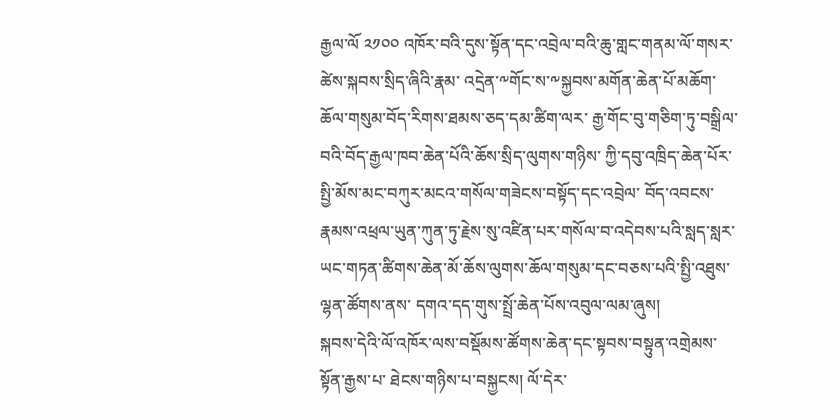རྒྱལ་ལོ ༢༡༠༠ འཁོར་བའི་དུས་སྟོན་དང་འབྲེལ་བའི་ཆུ་གླང་གནམ་ལོ་གསར་ཚེས་སྐབས་སྲིད་ཞིའི་རྣམ་ འདྲེན་༸གོང་ས་༸སྐྱབས་མགོན་ཆེན་པོ་མཆོག་ཆོལ་གསུམ་བོད་རིགས་ཐམས་ཅད་དམ་ཚིག་ལར་ རྒྱ་གོང་བུ་གཅིག་ཏུ་བསྒྲིལ་བའི་བོད་རྒྱལ་ཁབ་ཆེན་པོའི་ཆོས་སྲིད་ལུགས་གཉིས་ ཀྱི་དབུ་འཁྲིད་ཆེན་པོར་སྤྱི་མོས་མང་བཀུར་མངའ་གསོལ་གཟེངས་བསྟོད་དང་འབྲེལ་ བོད་འབངས་རྣམས་འཕྲལ་ཡུན་ཀུན་ཏུ་རྗེས་སུ་འཛིན་པར་གསོལ་བ་འདེབས་པའི་སླད་སླར་ ཡང་གཏན་ཚིགས་ཆེན་མོ་ཆོས་ལུགས་ཆོལ་གསུམ་དང་བཅས་པའི་སྤྱི་འཐུས་ལྷན་ཚོགས་ནས་ དགའ་དད་གུས་སྤྲོ་ཆེན་པོས་འབུལ་ལམ་ཞུས།
སྐབས་དེའི་ལོ་འཁོར་ལས་བསྡོམས་ཚོགས་ཆེན་དང་སྟབས་བསྟུན་འགྲེམས་སྟོན་རྒྱས་པ་ ཐེངས་གཉིས་པ་བསྐྱངས། ལོ་དེར་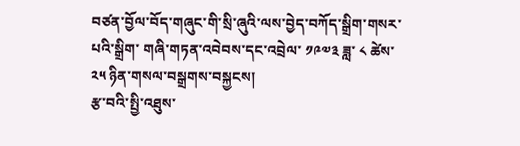བཙན་བྱོལ་བོད་གཞུང་གི་སྲི་ཞུའི་ལས་བྱེད་བཀོད་སྒྲིག་གསར་པའི་སྒྲིག་ གཞི་གཏན་འབེབས་དང་འབྲེལ་ ༡༩༧༣ ཟླ་ ༨ ཚེས་ ༢༥ ཉིན་གསལ་བསྒྲགས་བསྐྱངས།
རྩ་བའི་སྤྱི་འཐུས་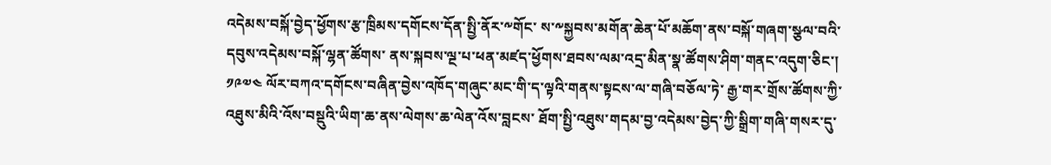འདེམས་བསྐོ་བྱེད་ཕྱོགས་རྩ་ཁྲིམས་དགོངས་དོན་སྤྱི་ནོར་༸གོང་ ས་༸སྐྱབས་མགོན་ཆེན་པོ་མཆོག་ནས་བསྐོ་གཞག་སྩལ་བའི་དབུས་འདེམས་བསྐོ་ལྷན་ཚོགས་ ནས་སྐབས་ལྔ་པ་ཕན་མཛད་ཕྱོགས་ཐབས་ལམ་འདྲ་མིན་སྣ་ཚོགས་ཤིག་གནང་འདུག་ཅིང་། ༡༩༧༤ ལོར་བཀའ་དགོངས་བཞིན་བྱེས་འཁོད་གཞུང་མང་གི་ད་ལྟའི་གནས་སྟངས་ལ་གཞི་བཅོལ་ཏེ་ རྒྱ་གར་གྲོས་ཚོགས་ཀྱི་འཐུས་མིའི་འོས་བསྡུའི་ཡིག་ཆ་ནས་ལེགས་ཆ་ལེན་འོས་བླངས་ ཐོག་སྤྱི་འཐུས་གདམ་བྱ་འདེམས་བྱེད་ཀྱི་སྒྲིག་གཞི་གསར་དུ་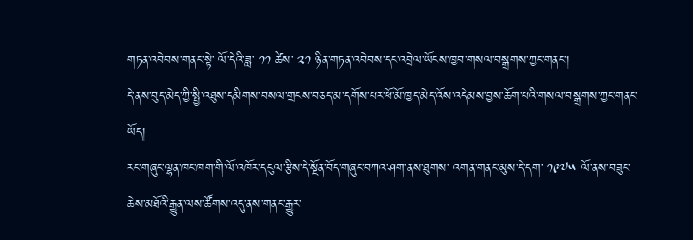གཏན་འབེབས་གནང་སྟེ་ ལོ་དེའི་ཟླ་ ༡༡ ཚེས་ ༢༡ ཉིན་གཏན་འབེབས་དང་འབྲེལ་ཡོངས་ཁྱབ་གསལ་བསྒྲགས་ཀྱང་གནང་།
དེ་ནས་བུད་མེད་ཀྱི་སྤྱི་འཐུས་དམིགས་བསལ་གྲངས་བཅད་མ་དགོས་པར་ཕོ་མོ་ཁྱད་མེད་འོས་འདེམས་བྱས་ཆོག་པའི་གསལ་བསྒྲགས་ཀྱང་གནང་ཡོད།
རང་གཞུང་ལྷན་ཁང་ཁག་གི་ལོ་འཁོར་དངུལ་རྩིས་དེ་སྔོན་བོད་གཞུང་བཀའ་ཤག་ནས་ཐུགས་ འགན་གནང་མུས་དེ་དག་ ༡༩༧༥ ལོ་ནས་བཟུང་ཆེས་མཐོའི་རྒྱུན་ལས་ཚོགས་འདུ་ནས་གནང་རྒྱུར་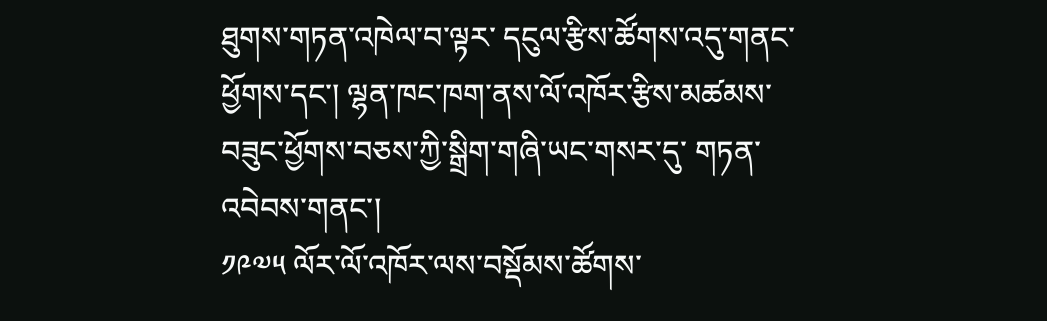ཐུགས་གཏན་འཁེལ་བ་ལྟར་ དངུལ་རྩིས་ཚོགས་འདུ་གནང་ཕྱོགས་དང་། ལྷན་ཁང་ཁག་ནས་ལོ་འཁོར་རྩིས་མཚམས་བཟུང་ཕྱོགས་བཅས་ཀྱི་སྒྲིག་གཞི་ཡང་གསར་དུ་ གཏན་འབེབས་གནང་།
༡༩༧༥ ལོར་ལོ་འཁོར་ལས་བསྡོམས་ཚོགས་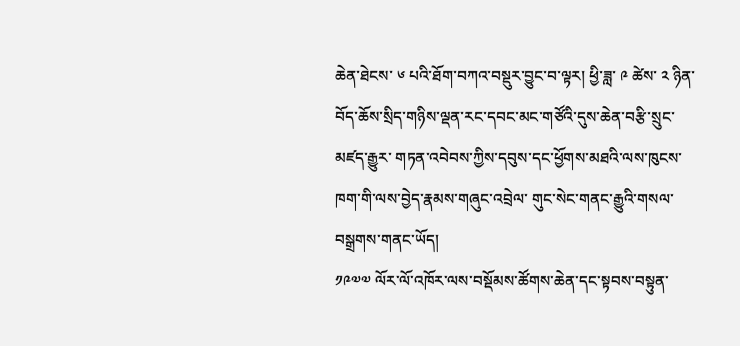ཆེན་ཐེངས་ ༦ པའི་ཐོག་བཀའ་བསྡུར་བྱུང་བ་ལྟར། ཕྱི་ཟླ་ ༩ ཚེས་ ༢ ཉིན་བོད་ཆོས་སྲིད་གཉིས་ལྡན་རང་དབང་མང་གཙོའི་དུས་ཆེན་བརྩི་སྲུང་མཛད་རྒྱུར་ གཏན་འབེབས་ཀྱིས་དབུས་དང་ཕྱོགས་མཐའི་ལས་ཁུངས་ཁག་གི་ལས་བྱེད་རྣམས་གཞུང་འབྲེལ་ གུང་སེང་གནང་རྒྱུའི་གསལ་བསྒྲགས་གནང་ཡོད།
༡༩༧༧ ལོར་ལོ་འཁོར་ལས་བསྡོམས་ཚོགས་ཆེན་དང་སྟབས་བསྟུན་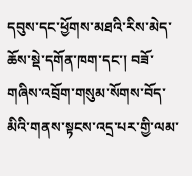དབུས་དང་ཕྱོགས་མཐའི་རིས་མེད་ ཆོས་སྡེ་དགོན་ཁག་དང་། བཟོ་གཞིས་འབྲོག་གསུམ་སོགས་བོད་མིའི་གནས་སྟངས་འདྲ་པར་གྱི་ལམ་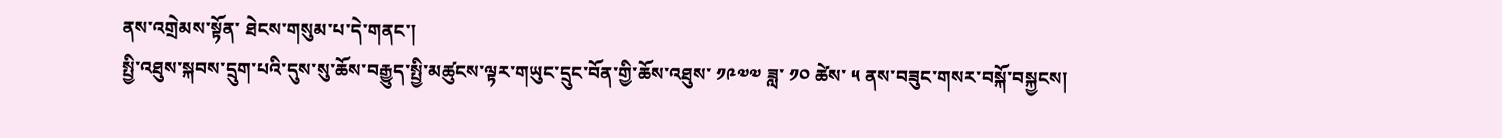ནས་འགྲེམས་སྟོན་ ཐེངས་གསུམ་པ་དེ་གནང་།
སྤྱི་འཐུས་སྐབས་དྲུག་པའི་དུས་སུ་ཆོས་བརྒྱུད་སྤྱི་མཚུངས་ལྟར་གཡུང་དྲུང་བོན་གྱི་ཆོས་འཐུས་ ༡༩༧༧ ཟླ་ ༡༠ ཚེས་ ༥ ནས་བཟུང་གསར་བསྐོ་བསྐྱངས།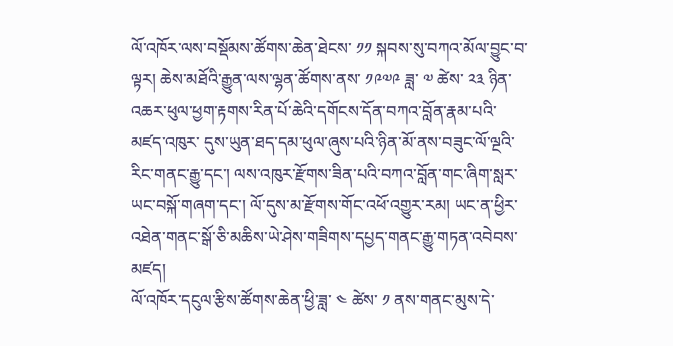ལོ་འཁོར་ལས་བསྡོམས་ཚོགས་ཆེན་ཐེངས་ ༡༡ སྐབས་སུ་བཀའ་མོལ་བྱུང་བ་ལྟར། ཆེས་མཐོའི་རྒྱུན་ལས་ལྷན་ཚོགས་ནས་ ༡༩༧༩ ཟླ་ ༧ ཚེས་ ༢༣ ཉིན་འཆར་ཕུལ་ཕྱག་རྟགས་རིན་པོ་ཆེའི་དགོངས་དོན་བཀའ་བློན་རྣམ་པའི་མཛད་འཁུར་ དུས་ཡུན་ཐད་དམ་ཕུལ་ཞུས་པའི་ཉིན་མོ་ནས་བཟུང་ལོ་ལྔའི་རིང་གནང་རྒྱུ་དང་། ལས་འཁུར་རྫོགས་ཟིན་པའི་བཀའ་བློན་གང་ཞིག་སླར་ཡང་བསྐོ་གཞག་དང་། ལོ་དུས་མ་རྫོགས་གོང་འཕོ་འགྱུར་རམ། ཡང་ན་ཕྱིར་འཐེན་གནང་སྒོ་ཅི་མཆིས་ཡེ་ཤེས་གཟིགས་དཔྱད་གནང་རྒྱུ་གཏན་འབེབས་མཛད།
ལོ་འཁོར་དངུལ་རྩིས་ཚོགས་ཆེན་ཕྱི་ཟླ་ ༤ ཚེས་ ༡ ནས་གནང་མུས་དེ་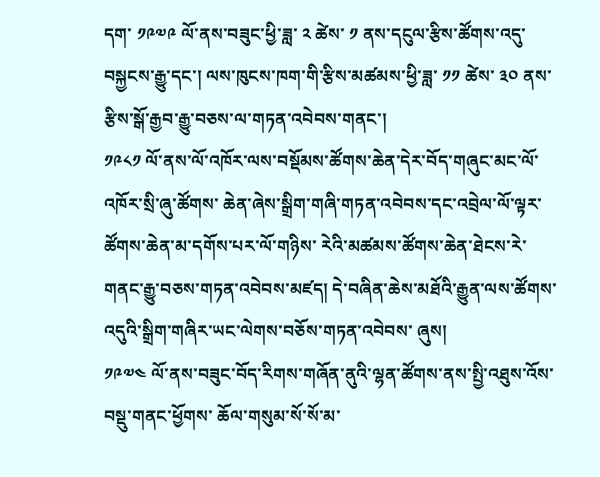དག་ ༡༩༧༩ ལོ་ནས་བཟུང་ཕྱི་ཟླ་ ༢ ཚེས་ ༡ ནས་དངུལ་རྩིས་ཚོགས་འདུ་བསྐྱངས་རྒྱུ་དང་། ལས་ཁུངས་ཁག་གི་རྩིས་མཚམས་ཕྱི་ཟླ་ ༡༡ ཚེས་ ༣༠ ནས་རྩིས་སྒོ་རྒྱབ་རྒྱུ་བཅས་ལ་གཏན་འབེབས་གནང་།
༡༩༨༡ ལོ་ནས་ལོ་འཁོར་ལས་བསྡོམས་ཚོགས་ཆེན་དེར་བོད་གཞུང་མང་ལོ་འཁོར་སྲི་ཞུ་ཚོགས་ ཆེན་ཞེས་སྒྲིག་གཞི་གཏན་འབེབས་དང་འབྲེལ་ལོ་ལྟར་ཚོགས་ཆེན་མ་དགོས་པར་ལོ་གཉིས་ རེའི་མཚམས་ཚོགས་ཆེན་ཐེངས་རེ་གནང་རྒྱུ་བཅས་གཏན་འབེབས་མཛད། དེ་བཞིན་ཆེས་མཐོའི་རྒྱུན་ལས་ཚོགས་འདུའི་སྒྲིག་གཞིར་ཡང་ལེགས་བཅོས་གཏན་འབེབས་ ཞུས།
༡༩༧༤ ལོ་ནས་བཟུང་བོད་རིགས་གཞོན་ནུའི་ལྷན་ཚོགས་ནས་སྤྱི་འཐུས་འོས་བསྡུ་གནང་ཕྱོགས་ ཆོལ་གསུམ་སོ་སོ་མ་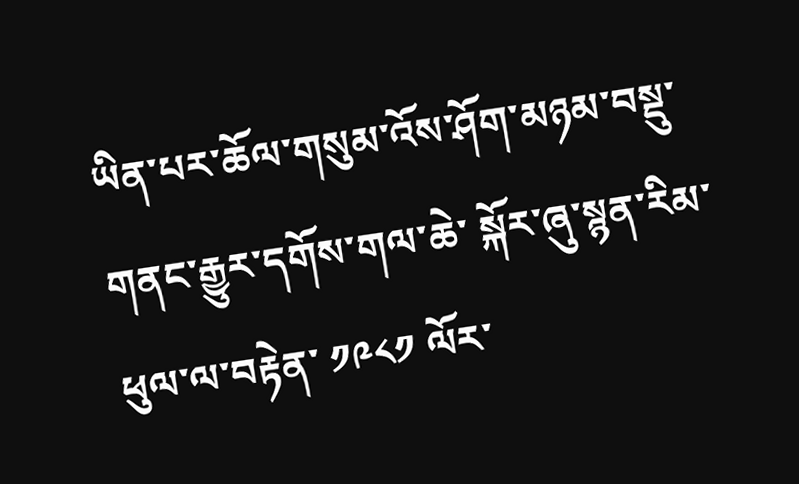ཡིན་པར་ཆོལ་གསུམ་འོས་ཤོག་མཉམ་བསྡུ་གནང་རྒྱུར་དགོས་གལ་ཆེ་ སྐོར་ཞུ་སྙན་རིམ་ཕུལ་ལ་བརྟེན་ ༡༩༨༡ ལོར་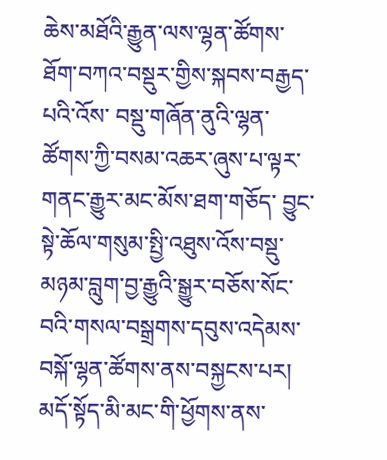ཆེས་མཐོའི་རྒྱུན་ལས་ལྷན་ཚོགས་ཐོག་བཀའ་བསྡུར་གྱིས་སྐབས་བརྒྱད་པའི་འོས་ བསྡུ་གཞོན་ནུའི་ལྷན་ཚོགས་ཀྱི་བསམ་འཆར་ཞུས་པ་ལྟར་གནང་རྒྱུར་མང་མོས་ཐག་གཅོད་ བྱུང་སྟེ་ཆོལ་གསུམ་སྤྱི་འཐུས་འོས་བསྡུ་མཉམ་བླུག་བྱ་རྒྱུའི་སྒྱུར་བཅོས་སོང་ བའི་གསལ་བསྒྲགས་དབུས་འདེམས་བསྐོ་ལྷན་ཚོགས་ནས་བསྐྱངས་པར། མདོ་སྟོད་མི་མང་གི་ཕྱོགས་ནས་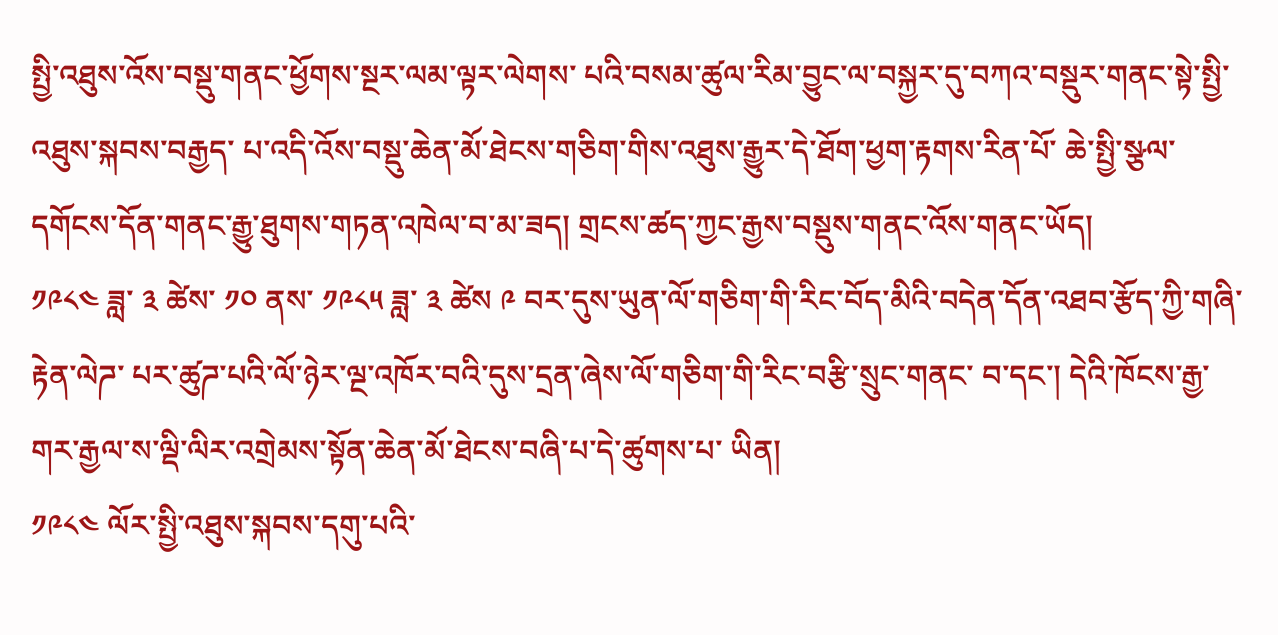སྤྱི་འཐུས་འོས་བསྡུ་གནང་ཕྱོགས་སྔར་ལམ་ལྟར་ལེགས་ པའི་བསམ་ཚུལ་རིམ་བྱུང་ལ་བསྐྱར་དུ་བཀའ་བསྡུར་གནང་སྟེ་སྤྱི་འཐུས་སྐབས་བརྒྱད་ པ་འདི་འོས་བསྡུ་ཆེན་མོ་ཐེངས་གཅིག་གིས་འཐུས་རྒྱུར་དེ་ཐོག་ཕྱག་རྟགས་རིན་པོ་ ཆེ་སྤྱི་སྩལ་དགོངས་དོན་གནང་རྒྱུ་ཐུགས་གཏན་འཁེལ་བ་མ་ཟད། གྲངས་ཚད་ཀྱང་རྒྱས་བསྡུས་གནང་འོས་གནང་ཡོད།
༡༩༨༤ ཟླ་ ༣ ཚེས་ ༡༠ ནས་ ༡༩༨༥ ཟླ་ ༣ ཚེས ༩ བར་དུས་ཡུན་ལོ་གཅིག་གི་རིང་བོད་མིའི་བདེན་དོན་འཐབ་རྩོད་ཀྱི་གཞི་རྟེན་ལེཌ་ པར་ཚུཌ་པའི་ལོ་ཉེར་ལྔ་འཁོར་བའི་དུས་དྲན་ཞེས་ལོ་གཅིག་གི་རིང་བརྩི་སྲུང་གནང་ བ་དང་། དེའི་ཁོངས་རྒྱ་གར་རྒྱལ་ས་ལྡི་ལིར་འགྲེམས་སྟོན་ཆེན་མོ་ཐེངས་བཞི་པ་དེ་ཚུགས་པ་ ཡིན།
༡༩༨༤ ལོར་སྤྱི་འཐུས་སྐབས་དགུ་པའི་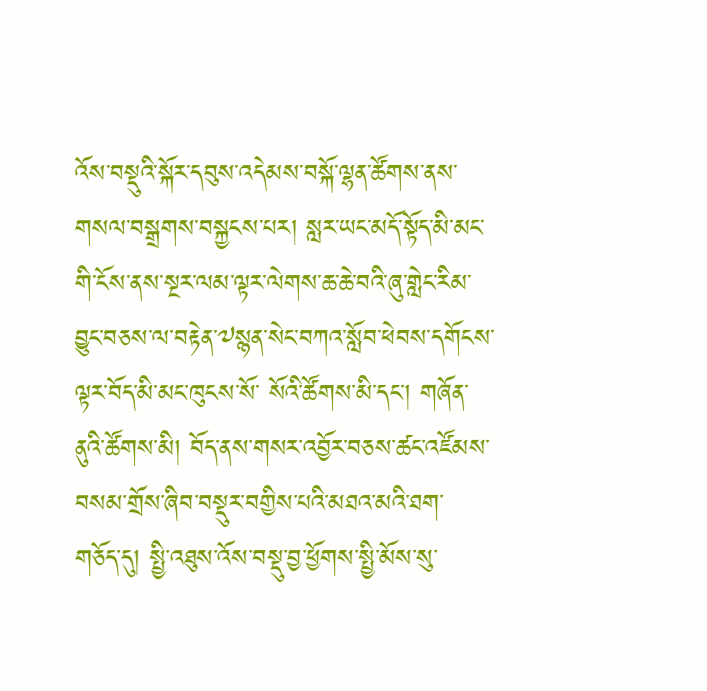འོས་བསྡུའི་སྐོར་དབུས་འདེམས་བསྐོ་ལྷན་ཚོགས་ནས་ གསལ་བསྒྲགས་བསྐྱངས་པར། སླར་ཡང་མདོ་སྟོད་མི་མང་གི་ངོས་ནས་སྔར་ལམ་ལྟར་ལེགས་ཆ་ཆེ་བའི་ཞུ་གླེང་རིམ་ བྱུང་བཅས་ལ་བརྟེན་༧སྙན་སེང་བཀའ་སློབ་ཕེབས་དགོངས་ལྟར་བོད་མི་མང་ཁུངས་སོ་ སོའི་ཚོགས་མི་དང་། གཞོན་ནུའི་ཚོགས་མི། བོད་ནས་གསར་འབྱོར་བཅས་ཚང་འཛོམས་བསམ་གྲོས་ཞིབ་བསྡུར་བགྱིས་པའི་མཐའ་མའི་ཐག་ གཅོད་དུ། སྤྱི་འཐུས་འོས་བསྡུ་བྱ་ཕྱོགས་སྤྱི་མོས་སུ་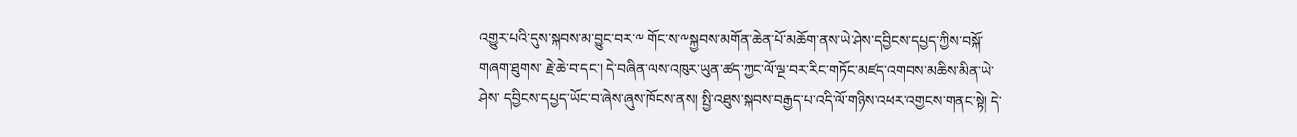འགྱུར་པའི་དུས་སྐབས་མ་བྱུང་བར་༸ གོང་ས་༸སྐྱབས་མགོན་ཆེན་པོ་མཆོག་ནས་ཡེ་ཤེས་དབྱིངས་དཔྱད་ཀྱིས་བསྐོ་གཞག་ཐུགས་ རྗེ་ཆེ་བ་དང་། དེ་བཞིན་ལས་འཁུར་ཡུན་ཚད་ཀྱང་ལོ་ལྔ་བར་རིང་གཏོང་མཛད་འགབས་མཆིས་མིན་ཡེ་ཤེས་ དབྱིངས་དཔྱད་ཡོང་བ་ཞེས་ཞུས་ཁོངས་ནས། སྤྱི་འཐུས་སྐབས་བརྒྱད་པ་འདི་ལོ་གཉིས་འཕར་འགྱངས་གནང་སྟེ། དེ་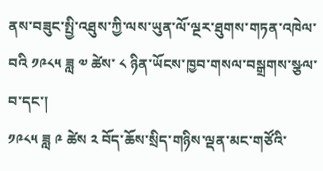ནས་བཟུང་སྤྱི་འཐུས་ཀྱི་ལས་ཡུན་ལོ་ལྔར་ཐུགས་གཏན་འཁེལ་བའི ༡༩༨༥ ཟླ ༧ ཚེས་ ༨ ཉིན་ཡོངས་ཁྱབ་གསལ་བསྒྲགས་སྩལ་བ་དང་།
༡༩༨༥ ཟླ ༩ ཚེས ༢ བོད་ཆོས་སྲིད་གཉིས་ལྡན་མང་གཙོའི་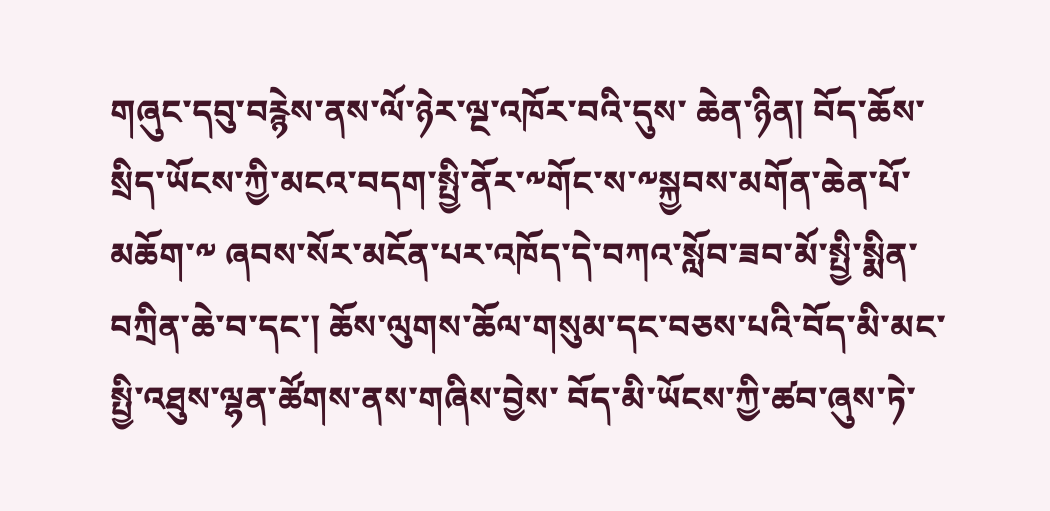གཞུང་དབུ་བརྙེས་ནས་ལོ་ཉེར་ལྔ་འཁོར་བའི་དུས་ ཆེན་ཉིན། བོད་ཆོས་སྲིད་ཡོངས་ཀྱི་མངའ་བདག་སྤྱི་ནོར་༸གོང་ས་༸སྐྱབས་མགོན་ཆེན་པོ་མཆོག་༸ ཞབས་སོར་མངོན་པར་འཁོད་དེ་བཀའ་སློབ་ཟབ་མོ་སྤྱི་སྨིན་བཀྲིན་ཆེ་བ་དང་། ཆོས་ལུགས་ཆོལ་གསུམ་དང་བཅས་པའི་བོད་མི་མང་སྤྱི་འཐུས་ལྷན་ཚོགས་ནས་གཞིས་བྱེས་ བོད་མི་ཡོངས་ཀྱི་ཚབ་ཞུས་ཏེ་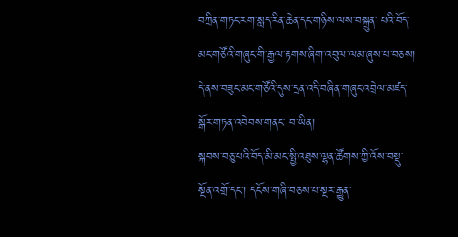བཀྲིན་གཏང་རག་སླད་རིན་ཆེན་དང་གཉིས་ལས་བསྐྲུན་ པའི་བོད་མང་གཙོའི་གཞུང་གི་རྒྱལ་རྟགས་ཞིག་འབུལ་ལམ་ཞུས་པ་བཅས། དེ་ནས་བཟུང་མང་གཙོའི་དུས་དྲན་འདི་བཞིན་གཞུང་འབྲེལ་མཛད་སྒོར་གཏན་འབེབས་གནང་ བ་ཡིན།
སྐབས་བཅུ་པའི་བོད་མི་མང་སྤྱི་འཐུས་ལྷན་ཚོགས་ཀྱི་འོས་བསྡུ་སྔོན་འགྲོ་དང་། དངོས་གཞི་བཅས་པ་སྔར་རྒྱུན་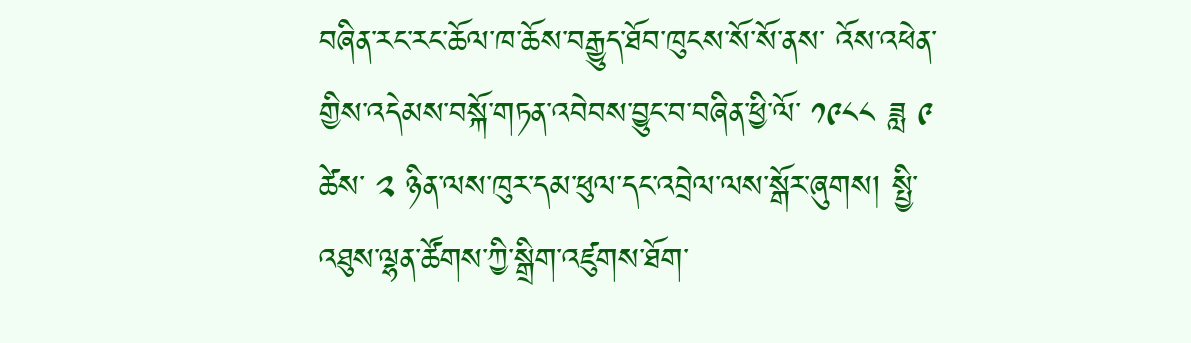བཞིན་རང་རང་ཆོལ་ཁ་ཆོས་བརྒྱུད་ཐོབ་ཁུངས་སོ་སོ་ནས་ འོས་འཕེན་གྱིས་འདེམས་བསྐོ་གཏན་འབེབས་བྱུང་བ་བཞིན་ཕྱི་ལོ་ ༡༩༨༨ ཟླ ༩ ཚེས་ ༢ ཉིན་ལས་ཁུར་དམ་ཕུལ་དང་འབྲེལ་ལས་སྒོར་ཞུགས། སྤྱི་འཐུས་ལྷན་ཚོགས་ཀྱི་སྒྲིག་འཛུགས་ཐོག་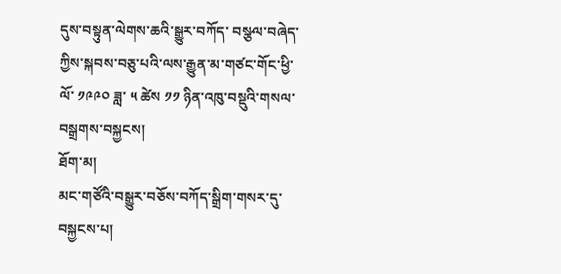དུས་བསྟུན་ལེགས་ཆའི་སྒྱུར་བཀོད་ བསྩལ་བཞེད་ཀྱིས་སྐབས་བཅུ་པའི་ལས་རྒྱུན་མ་གཙང་གོང་ཕྱི་ལོ་ ༡༩༩༠ ཟླ་ ༥ ཚེས ༡༡ ཉིན་འཁུ་བསྡུའི་གསལ་བསྒྲགས་བསྐྱངས།
ཐོག་མ།
མང་གཙོའི་བསྒྱུར་བཅོས་བཀོད་སྒྲིག་གསར་དུ་བསྐྱངས་པ།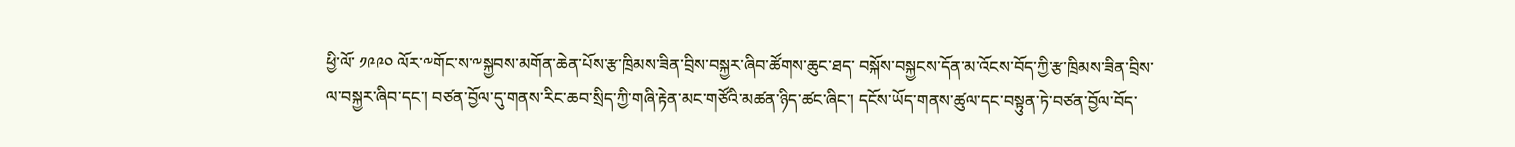ཕྱི་ལོ་ ༡༩༩༠ ལོར་༸གོང་ས་༸སྐྱབས་མགོན་ཆེན་པོས་རྩ་ཁྲིམས་ཟིན་བྲིས་བསྐྱར་ཞིབ་ཚོགས་ཆུང་ཐད་ བསྐོས་བསྐྱངས་དོན་མ་འོངས་བོད་ཀྱི་རྩ་ཁྲིམས་ཟིན་བྲིས་ལ་བསྐྱར་ཞིབ་དང་། བཙན་བྱོལ་དུ་གནས་རིང་ཆབ་སྲིད་ཀྱི་གཞི་རྟེན་མང་གཙོའི་མཚན་ཉིད་ཚང་ཞིང་། དངོས་ཡོད་གནས་ཚུལ་དང་བསྟུན་ཏེ་བཙན་བྱོལ་བོད་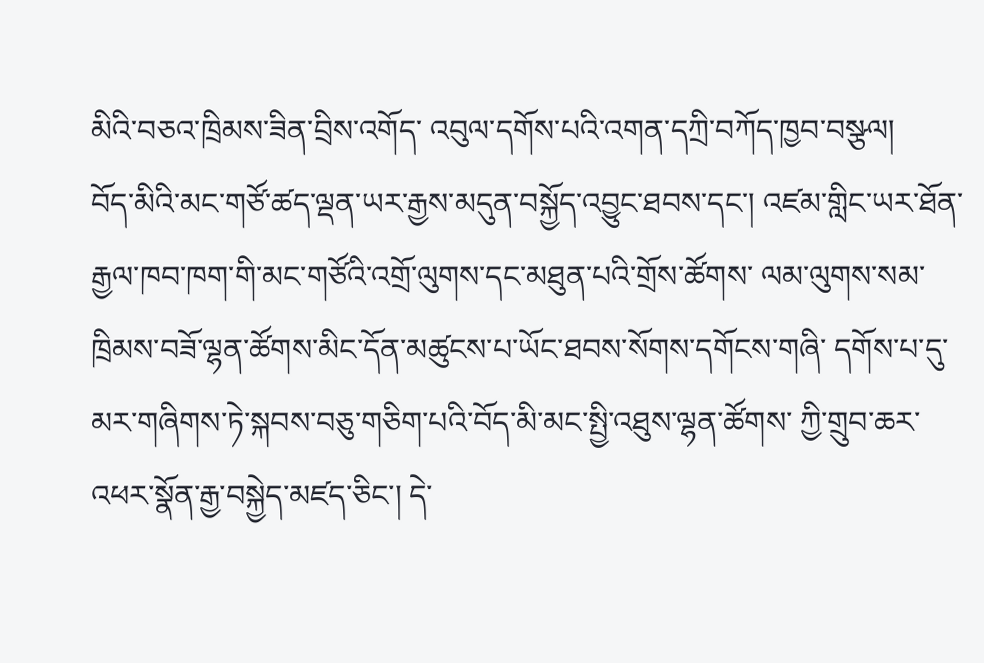མིའི་བཅའ་ཁྲིམས་ཟིན་བྲིས་འགོད་ འབུལ་དགོས་པའི་འགན་དཀྲི་བཀོད་ཁྱབ་བསྩལ།
བོད་མིའི་མང་གཙོ་ཚད་ལྡན་ཡར་རྒྱས་མདུན་བསྐྱོད་འབྱུང་ཐབས་དང་། འཛམ་གླིང་ཡར་ཐོན་རྒྱལ་ཁབ་ཁག་གི་མང་གཙོའི་འགྲོ་ལུགས་དང་མཐུན་པའི་གྲོས་ཚོགས་ ལམ་ལུགས་སམ་ཁྲིམས་བཟོ་ལྷན་ཚོགས་མིང་དོན་མཚུངས་པ་ཡོང་ཐབས་སོགས་དགོངས་གཞི་ དགོས་པ་དུ་མར་གཞིགས་ཏེ་སྐབས་བཅུ་གཅིག་པའི་བོད་མི་མང་སྤྱི་འཐུས་ལྷན་ཚོགས་ ཀྱི་གྲུབ་ཆར་འཕར་སྣོན་རྒྱ་བསྐྱེད་མཛད་ཅིང་། དེ་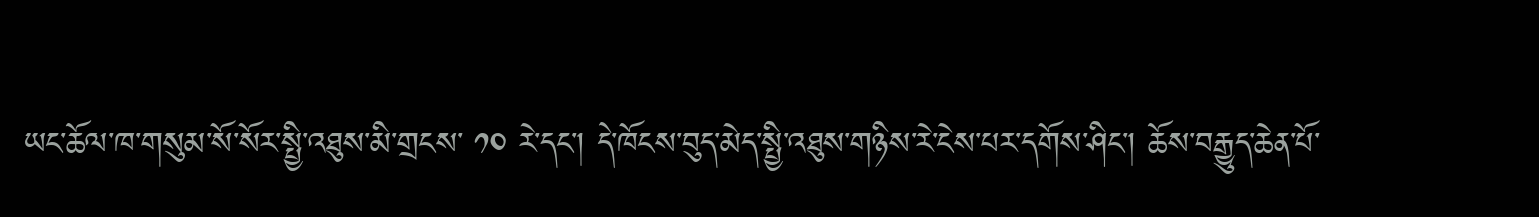ཡང་ཆོལ་ཁ་གསུམ་སོ་སོར་སྤྱི་འཐུས་མི་གྲངས་ ༡༠ རེ་དང་། དེ་ཁོངས་བུད་མེད་སྤྱི་འཐུས་གཉིས་རེ་ངེས་པར་དགོས་ཤིང་། ཆོས་བརྒྱུད་ཆེན་པོ་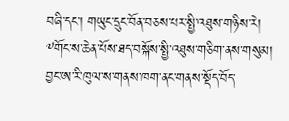བཞི་དང་། གཡུང་དྲུང་བོན་བཅས་པར་སྤྱི་འཐུས་གཉིས་རེ། ༸གོང་ས་ཆེན་པོས་ཐད་བསྐོས་སྤྱི་འཐུས་གཅིག་ནས་གསུམ། བྱང་ཨ་རི་ཁུལ་ས་གནས་ཁག་ནང་གནས་སྡོད་བོད་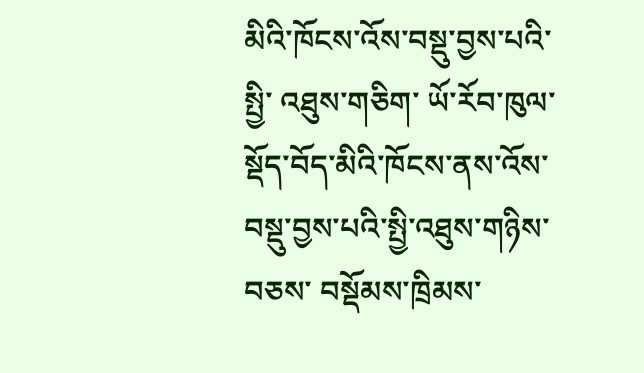མིའི་ཁོངས་འོས་བསྡུ་བྱས་པའི་སྤྱི་ འཐུས་གཅིག་ ཡོ་རོབ་ཁུལ་སྡོད་བོད་མིའི་ཁོངས་ནས་འོས་བསྡུ་བྱས་པའི་སྤྱི་འཐུས་གཉིས་བཅས་ བསྡོམས་ཁྲིམས་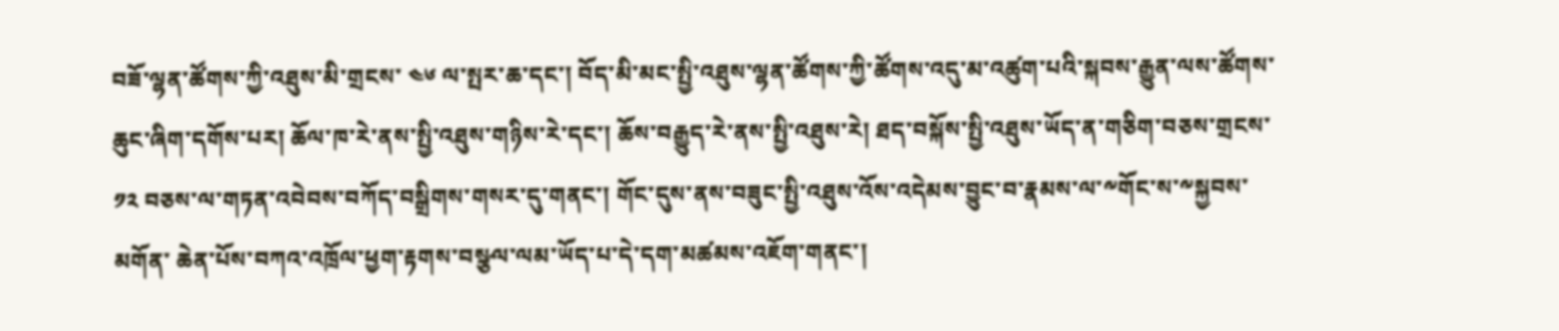བཟོ་ལྷན་ཚོགས་ཀྱི་འཐུས་མི་གྲངས་ ༤༦ ལ་སྤར་ཆ་དང་། བོད་མི་མང་སྤྱི་འཐུས་ལྷན་ཚོགས་ཀྱི་ཚོགས་འདུ་མ་འཚུག་པའི་སྐབས་རྒྱུན་ལས་ཚོགས་ ཆུང་ཞིག་དགོས་པར། ཆོལ་ཁ་རེ་ནས་སྤྱི་འཐུས་གཉིས་རེ་དང་། ཆོས་བརྒྱུད་རེ་ནས་སྤྱི་འཐུས་རེ། ཐད་བསྐོས་སྤྱི་འཐུས་ཡོད་ན་གཅིག་བཅས་གྲངས་ ༡༢ བཅས་ལ་གཏན་འབེབས་བཀོད་བསྒྲིགས་གསར་དུ་གནང་། གོང་དུས་ནས་བཟུང་སྤྱི་འཐུས་འོས་འདེམས་བྱུང་བ་རྣམས་ལ་༸གོང་ས་༸སྐྱབས་མགོན་ ཆེན་པོས་བཀའ་འཁྲོལ་ཕྱག་རྟགས་བསྩལ་ལམ་ཡོད་པ་དེ་དག་མཚམས་འཇོག་གནང་།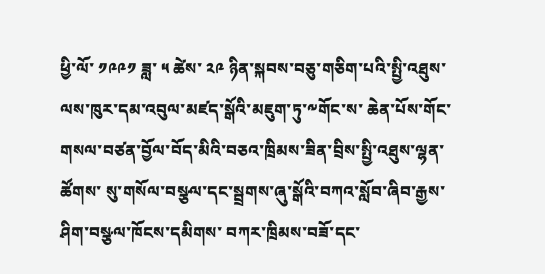ཕྱི་ལོ་ ༡༩༩༡ ཟླ་ ༥ ཚེས་ ༢༩ ཉིན་སྐབས་བཅུ་གཅིག་པའི་སྤྱི་འཐུས་ལས་ཁུར་དམ་འབུལ་མཛད་སྒོའི་མཇུག་ཏུ་༸གོང་ས་ ཆེན་པོས་གོང་གསལ་བཙན་བྱོལ་བོད་མིའི་བཅའ་ཁྲིམས་ཟིན་བྲིས་སྤྱི་འཐུས་ལྷན་ཚོགས་ སུ་གསོལ་བསྩལ་དང་སྦྲགས་ཞུ་སྒོའི་བཀའ་སློབ་ཞིབ་རྒྱས་ཤིག་བསྩལ་ཁོངས་དམིགས་ བཀར་ཁྲིམས་བཟོ་དང་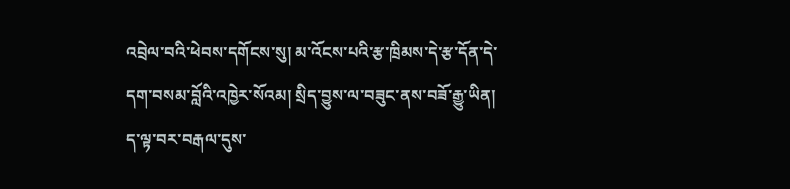འབྲེལ་བའི་ཕེབས་དགོངས་སུ། མ་འོངས་པའི་རྩ་ཁྲིམས་དེ་རྩ་དོན་དེ་དག་བསམ་བློའི་འཁྱེར་སོའམ། སྲིད་བྱུས་ལ་བཟུང་ནས་བཟོ་རྒྱུ་ཡིན། ད་ལྟ་བར་བརྒལ་དུས་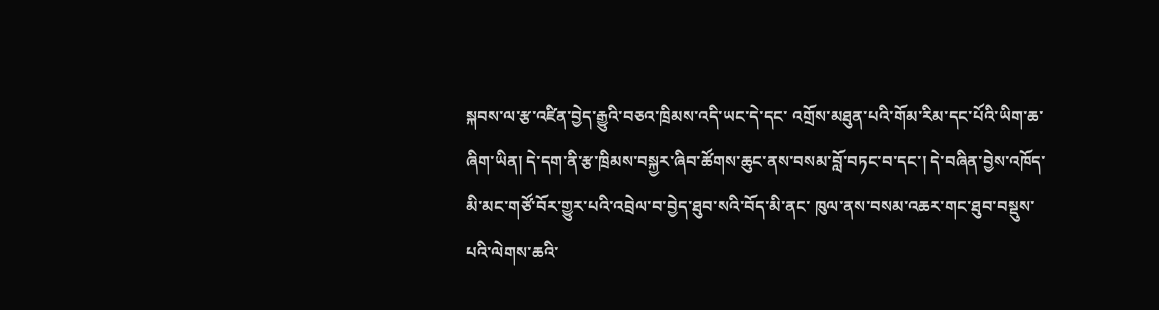སྐབས་ལ་རྩ་འཛིན་བྱེད་རྒྱུའི་བཅའ་ཁྲིམས་འདི་ཡང་དེ་དང་ འགྲོས་མཐུན་པའི་གོམ་རིམ་དང་པོའི་ཡིག་ཆ་ཞིག་ཡིན། དེ་དག་ནི་རྩ་ཁྲིམས་བསྐྱར་ཞིབ་ཚོགས་ཆུང་ནས་བསམ་བློ་བཏང་བ་དང་། དེ་བཞིན་བྱེས་འཁོད་མི་མང་གཙོ་བོར་གྱུར་པའི་འབྲེལ་བ་བྱེད་ཐུབ་སའི་བོད་མི་ནང་ ཁུལ་ནས་བསམ་འཆར་གང་ཐུབ་བསྡུས་པའི་ལེགས་ཆའི་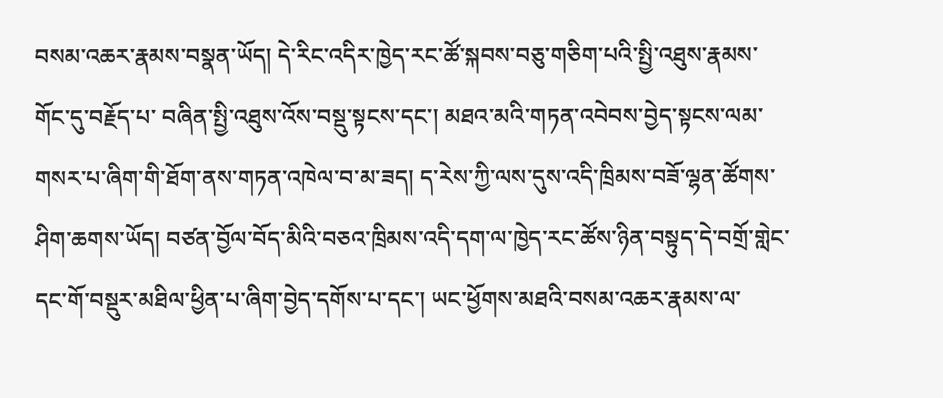བསམ་འཆར་རྣམས་བསྣན་ཡོད། དེ་རིང་འདིར་ཁྱེད་རང་ཚོ་སྐབས་བཅུ་གཅིག་པའི་སྤྱི་འཐུས་རྣམས་གོང་དུ་བརྗོད་པ་ བཞིན་སྤྱི་འཐུས་འོས་བསྡུ་སྟངས་དང་། མཐའ་མའི་གཏན་འབེབས་བྱེད་སྟངས་ལམ་གསར་པ་ཞིག་གི་ཐོག་ནས་གཏན་འཁེལ་བ་མ་ཟད། ད་རེས་ཀྱི་ལས་དུས་འདི་ཁྲིམས་བཟོ་ལྷན་ཚོགས་ཤིག་ཆགས་ཡོད། བཙན་བྱོལ་བོད་མིའི་བཅའ་ཁྲིམས་འདི་དག་ལ་ཁྱེད་རང་ཚོས་ཉིན་བསྟུད་དེ་བགྲོ་གླེང་ དང་གོ་བསྡུར་མཐིལ་ཕྱིན་པ་ཞིག་བྱེད་དགོས་པ་དང་། ཡང་ཕྱོགས་མཐའི་བསམ་འཆར་རྣམས་ལ་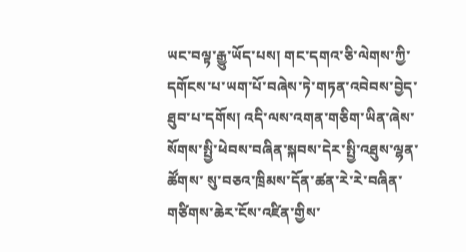ཡང་བལྟ་རྒྱུ་ཡོད་པས། གང་དགའ་ཅི་ལེགས་ཀྱི་དགོངས་པ་ཡག་པོ་བཞེས་ཏེ་གཏན་འབེབས་བྱེད་ཐུབ་པ་དགོས། འདི་ལས་འགན་གཅིག་ཡིན་ཞེས་སོགས་སྤྱི་ཕེབས་བཞིན་སྐབས་དེར་སྤྱི་འཐུས་ལྷན་ཚོགས་ སུ་བཅའ་ཁྲིམས་དོན་ཚན་རེ་རེ་བཞིན་གཙིགས་ཆེར་ངོས་འཛིན་གྱིས་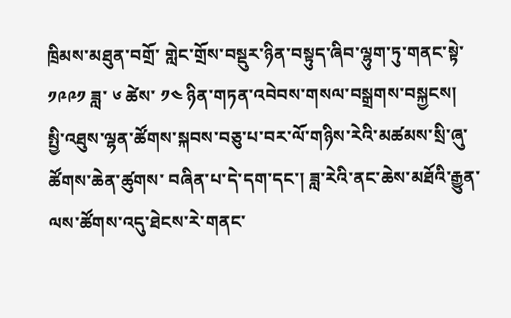ཁྲིམས་མཐུན་བགྲོ་ གླེང་གྲོས་བསྡུར་ཉིན་བསྟུད་ཞིབ་ལྷུག་ཏུ་གནང་སྟེ་ ༡༩༩༡ ཟླ་ ༦ ཚེས་ ༡༤ ཉིན་གཏན་འབེབས་གསལ་བསྒྲགས་བསྐྱངས།
སྤྱི་འཐུས་ལྷན་ཚོགས་སྐབས་བཅུ་པ་བར་ལོ་གཉིས་རེའི་མཚམས་སྲི་ཞུ་ཚོགས་ཆེན་ཚུགས་ བཞིན་པ་དེ་དག་དང་། ཟླ་རེའི་ནང་ཆེས་མཐོའི་རྒྱུན་ལས་ཚོགས་འདུ་ཐེངས་རེ་གནང་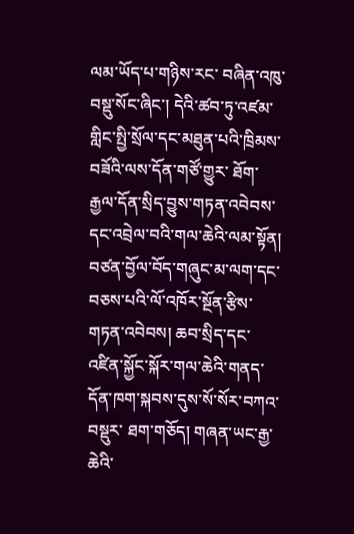ལམ་ཡོད་པ་གཉིས་རང་ བཞིན་འཁུ་བསྡུ་སོང་ཞིང་། དེའི་ཚབ་ཏུ་འཛམ་གླིང་སྤྱི་སྲོལ་དང་མཐུན་པའི་ཁྲིམས་བཟོའི་ལས་དོན་གཙོ་གྱུར་ ཐོག་རྒྱལ་དོན་སྲིད་བྱུས་གཏན་འབེབས་དང་འབྲེལ་བའི་གལ་ཆེའི་ལམ་སྟོན། བཙན་བྱོལ་བོད་གཞུང་མ་ལག་དང་བཅས་པའི་ལོ་འཁོར་སྔོན་རྩིས་གཏན་འབེབས། ཆབ་སྲིད་དང་འཛིན་སྐྱོང་སྐོར་གལ་ཆེའི་གནད་དོན་ཁག་སྐབས་དུས་སོ་སོར་བཀའ་བསྡུར་ ཐག་གཅོད། གཞན་ཡང་རྒྱ་ཆེའི་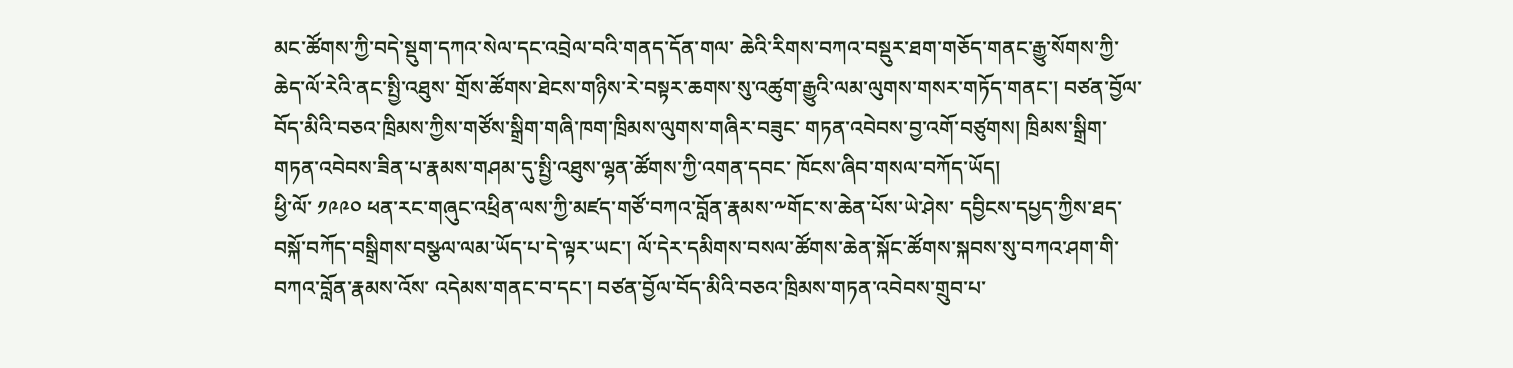མང་ཚོགས་ཀྱི་བདེ་སྡུག་དཀའ་སེལ་དང་འབྲེལ་བའི་གནད་དོན་གལ་ ཆེའི་རིགས་བཀའ་བསྡུར་ཐག་གཅོད་གནང་རྒྱུ་སོགས་ཀྱི་ཆེད་ལོ་རེའི་ནང་སྤྱི་འཐུས་ གྲོས་ཚོགས་ཐེངས་གཉིས་རེ་བསྟར་ཆགས་སུ་འཚུག་རྒྱུའི་ལམ་ལུགས་གསར་གཏོད་གནང་། བཙན་བྱོལ་བོད་མིའི་བཅའ་ཁྲིམས་ཀྱིས་གཙོས་སྒྲིག་གཞི་ཁག་ཁྲིམས་ལུགས་གཞིར་བཟུང་ གཏན་འབེབས་བྱ་འགོ་བཙུགས། ཁྲིམས་སྒྲིག་གཏན་འབེབས་ཟིན་པ་རྣམས་གཤམ་དུ་སྤྱི་འཐུས་ལྷན་ཚོགས་ཀྱི་འགན་དབང་ ཁོངས་ཞིབ་གསལ་བཀོད་ཡོད།
ཕྱི་ལོ་ ༡༩༩༠ ཕན་རང་གཞུང་འཕྲིན་ལས་ཀྱི་མཛད་གཙོ་བཀའ་བློན་རྣམས་༸གོང་ས་ཆེན་པོས་ཡེ་ཤེས་ དབྱིངས་དཔྱད་ཀྱིས་ཐད་བསྐོ་བཀོད་བསྒྲིགས་བསྩལ་ལམ་ཡོད་པ་དེ་ལྟར་ཡང་། ལོ་དེར་དམིགས་བསལ་ཚོགས་ཆེན་སྐོང་ཚོགས་སྐབས་སུ་བཀའ་ཤག་གི་བཀའ་བློན་རྣམས་འོས་ འདེམས་གནང་བ་དང་། བཙན་བྱོལ་བོད་མིའི་བཅའ་ཁྲིམས་གཏན་འབེབས་གྲུབ་པ་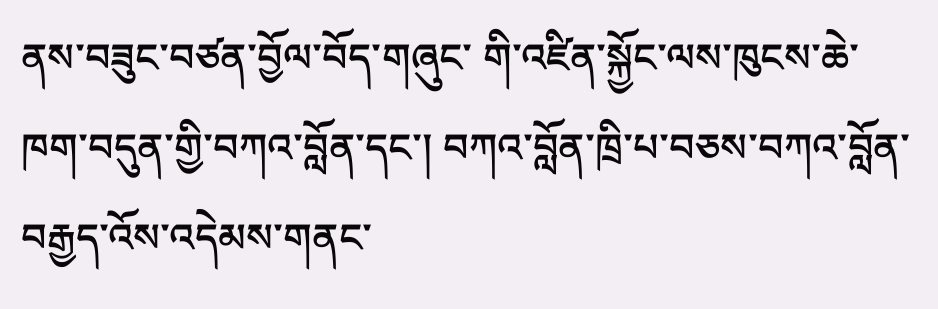ནས་བཟུང་བཙན་བྱོལ་བོད་གཞུང་ གི་འཛིན་སྐྱོང་ལས་ཁུངས་ཆེ་ཁག་བདུན་གྱི་བཀའ་བློན་དང་། བཀའ་བློན་ཁྲི་པ་བཅས་བཀའ་བློན་བརྒྱད་འོས་འདེམས་གནང་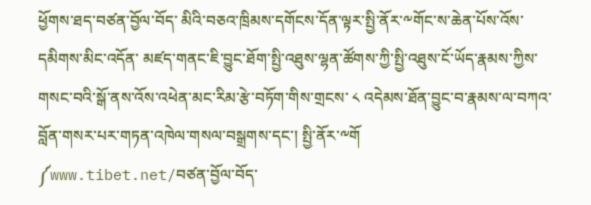ཕྱོགས་ཐད་བཙན་བྱོལ་བོད་ མིའི་བཅའ་ཁྲིམས་དགོངས་དོན་ལྟར་སྤྱི་ནོར་༸གོང་ས་ཆེན་པོས་འོས་དམིགས་མིང་འདོན་ མཛད་གནང་ཇི་བྱུང་ཐོག་སྤྱི་འཐུས་ལྷན་ཚོགས་ཀྱི་སྤྱི་འཐུས་ངོ་ཡོད་རྣམས་ཀྱིས་ གསང་བའི་སྒོ་ནས་འོས་འཕེན་མང་རིམ་རྩེ་བཏོག་གིས་གྲངས་ ༨ འདེམས་ཐོན་བྱུང་བ་རྣམས་ལ་བཀའ་བློན་གསར་པར་གཏན་འཁེལ་གསལ་བསྒྲགས་དང་། སྤྱི་ནོར་༸གོ
༼www.tibet.net/བཙན་བྱོལ་བོད་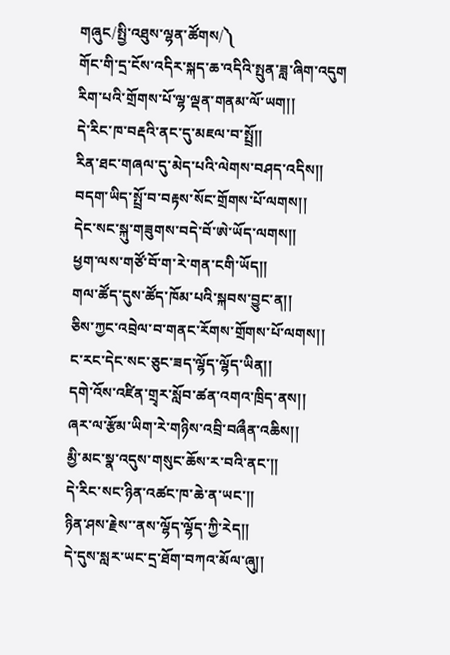གཞུང/སྤྱི་འཐུས་ལྷན་ཚོགས/༽
གོང་གི་དྲ་ངོས་འདིར་སྐད་ཆ་འདིའི་སྤུན་ཟླ་ཞིག་འདུག
རིག་པའི་གྲོགས་པོ་ལྷ་ལྡན་གནམ་ལོ་ཡག།།
དེ་རིང་ཁ་བརྡའི་ནང་དུ་མཇལ་བ་སྤྲོ།།
རིན་ཐང་གཞལ་དུ་མེད་པའི་ལེགས་བཤད་འདིས།།
བདག་ཡིད་སྤྲོ་བ་བརྟས་སོང་གྲོགས་པོ་ལགས།།
དེང་སང་སྐུ་གཟུགས་བདེ་བོ་ཨེ་ཡོད་ལགས།།
ཕྱག་ལས་གཙོ་བོ་ག་རེ་གན་ངགི་ཡོད།།
གལ་ཚོད་དུས་ཚོད་ཁོམ་པའི་སྐབས་བྱུང་ན།།
ཅིས་ཀྱང་འབྲེལ་བ་གནང་རོགས་གྲོགས་པོ་ལགས།།
ང་རང་དེང་སང་ཅུང་ཟད་ལྷོད་ལྷོད་ཡིན།།
དགེ་འོས་འཛིན་གྲྭར་སློབ་ཚན་འགའ་ཁྲིད་ནས།།
ཞར་ལ་རྩོམ་ཡིག་རེ་གཉིས་འབྲི་བཞྀན་འཆིས།།
མྱི་མང་སྣ་འདུས་གསུང་ཆོས་ར་བའི་ནང་།།
དེ་རིང་སང་ཉིན་འཚང་ཁ་ཆེ་ན་ཡང་།།
ཉིན་ཤས་རྗེས་་ནས་ལྷོད་ལྷོད་ཀྱི་རེད།།
དེ་དུས་སླར་ཡང་དྲ་ཐོག་བཀའ་མོལ་ཞུ།།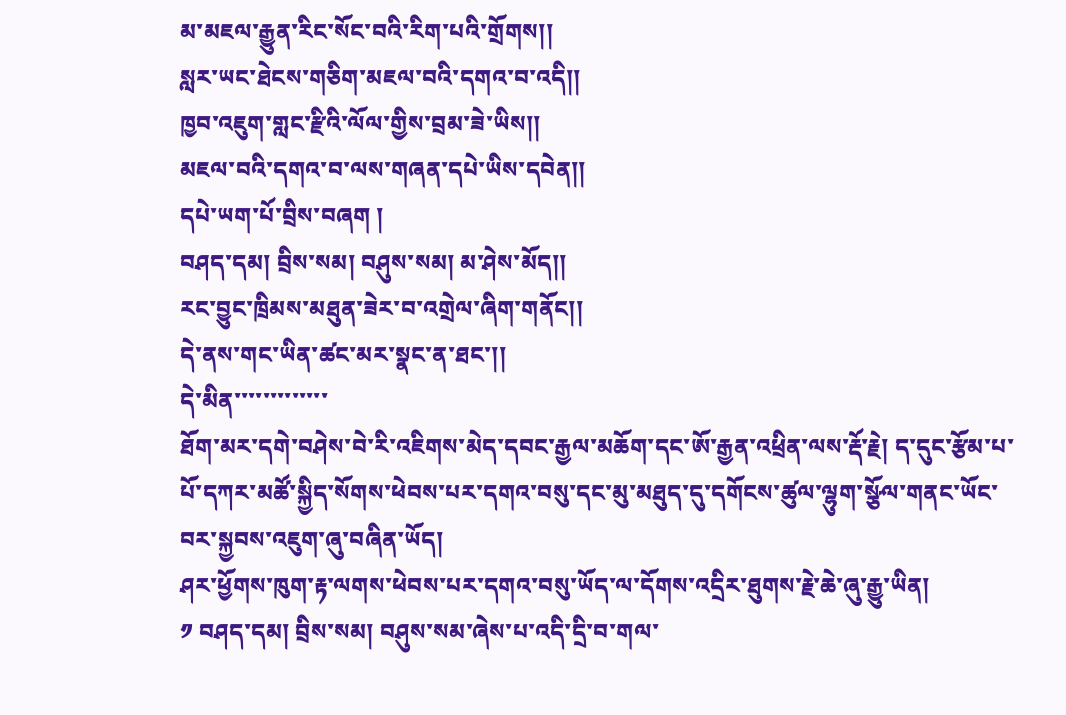མ་མཇལ་རྒྱུན་རིང་སོང་བའི་རིག་པའི་གྲོགས།།
སླར་ཡང་ཐེངས་གཅིག་མཇལ་བའི་དགའ་བ་འདི།།
ཁྱབ་འཇུག་གླང་རྫིའི་ལོལ་གྱིས་བྲམ་ཟེ་ཡིས།།
མཇལ་བའི་དགའ་བ་ལས་གཞན་དཔེ་ཡིས་དབེན།།
དཔེ་ཡག་པོ་བྲིས་བཞག །
བཤད་དམ། བྲིས་སམ། བཤུས་སམ། མ་ཤེས་མོད།།
རང་བྱུང་ཁྲིམས་མཐུན་ཟེར་བ་འགྲེལ་ཞིག་གནོང།།
དེ་ནས་གང་ཡིན་ཚང་མར་སྣང་ན་ཐང་།།
དེ་མིན་་་་་་་་་་་་་
ཐོག་མར་དགེ་བཤེས་བེ་རི་འཇིགས་མེད་དབང་རྒྱལ་མཆོག་དང་ཨོ་རྒྱན་འཕྲིན་ལས་རྡོ་རྗེ། ད་དུང་རྩོམ་པ་པོ་དཀར་མཚོ་སྐྱིད་སོགས་ཕེབས་པར་དགའ་བསུ་དང་མུ་མཐུད་དུ་དགོངས་ཚུལ་ལྷུག་སྩོལ་གནང་ཡོང་བར་སྐྱབས་འཇུག་ཞུ་བཞིན་ཡོད།
ཤར་ཕྱོགས་ཁུག་རྟ་ལགས་ཕེབས་པར་དགའ་བསུ་ཡོད་ལ་དོགས་འདྲིར་ཐུགས་རྗེ་ཆེ་ཞུ་རྒྱུ་ཡིན།
༡ བཤད་དམ། བྲིས་སམ། བཤུས་སམ་ཞེས་པ་འདི་དྲི་བ་གལ་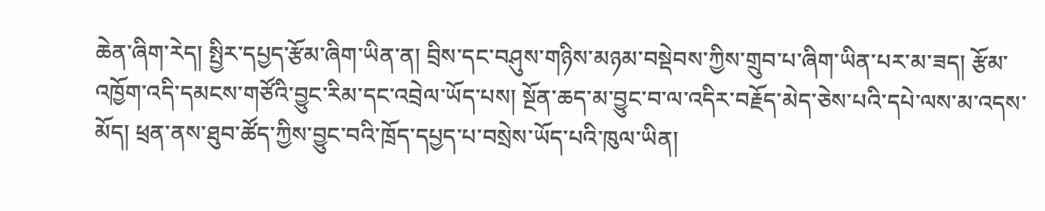ཆེན་ཞིག་རེད། སྤྱིར་དཔྱད་རྩོམ་ཞིག་ཡིན་ན། བྲིས་དང་བཤུས་གཉིས་མཉམ་བསྡེབས་ཀྱིས་གྲུབ་པ་ཞིག་ཡིན་པར་མ་ཟད། རྩོམ་འཁྱོག་འདི་དམངས་གཙོའི་བྱུང་རིམ་དང་འབྲེལ་ཡོད་པས། སྔོན་ཆད་མ་བྱུང་བ་ལ་འདིར་བརྗོད་མེད་ཅེས་པའི་དཔེ་ལས་མ་འདས་མོད། ཕྲན་ནས་ཐུབ་ཚོད་ཀྱིས་བྱུང་བའི་ཁྲོད་དཔྱད་པ་བསྲེས་ཡོད་པའི་ཁུལ་ཡིན།